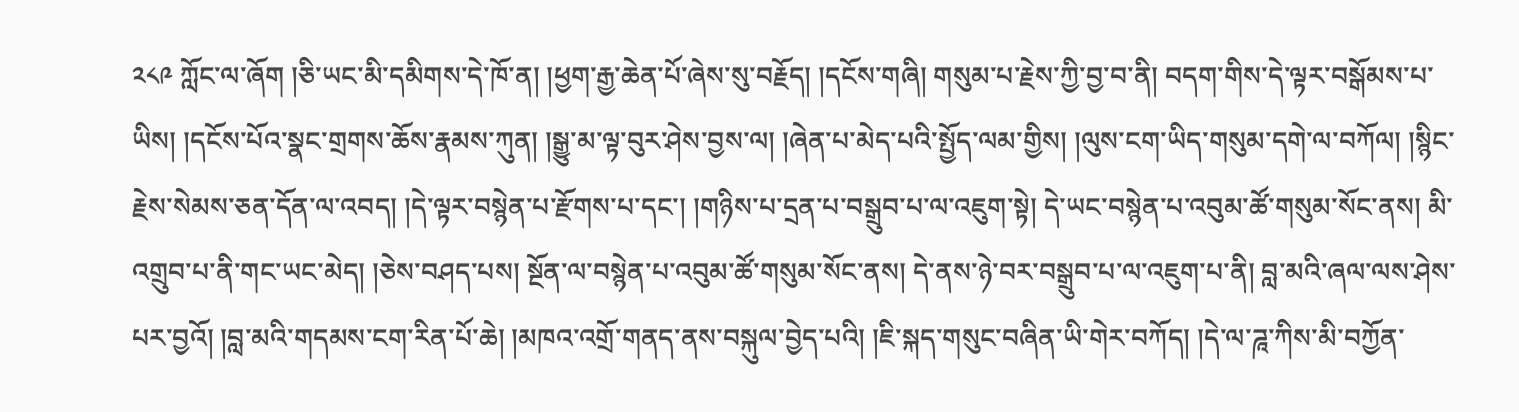༢༨༩ ཀློང་ལ་ཞོག །ཅི་ཡང་མི་དམིགས་དེ་ཁོ་ན། །ཕྱག་རྒྱ་ཆེན་པོ་ཞེས་སུ་བརྗོད། །དངོས་གཞི། གསུམ་པ་རྗེས་ཀྱི་བྱ་བ་ནི། བདག་གིས་དེ་ལྟར་བསྒོམས་པ་ཡིས། །དངོས་པོའ་སྣང་གྲགས་ཆོས་རྣམས་ཀུན། །སྒྱུ་མ་ལྟ་བུར་ཤེས་བྱས་ལ། །ཞེན་པ་མེད་པའི་སྤྱོད་ལམ་གྱིས། །ལུས་ངག་ཡིད་གསུམ་དགེ་ལ་བཀོལ། །སྙིང་རྗེས་སེམས་ཅན་དོན་ལ་འབད། །དེ་ལྟར་བསྙེན་པ་རྫོགས་པ་དང་། །གཉིས་པ་དྲན་པ་བསྒྲུབ་པ་ལ་འཇུག་སྟེ། དེ་ཡང་བསྙེན་པ་འབུམ་ཚོ་གསུམ་སོང་ནས། མི་འགྲུབ་པ་ནི་གང་ཡང་མེད། །ཅེས་བཤད་པས། སྔོན་ལ་བསྙེན་པ་འབུམ་ཚོ་གསུམ་སོང་ནས། དེ་ནས་ཉེ་བར་བསྒྲུབ་པ་ལ་འཇུག་པ་ནི། བླ་མའི་ཞལ་ལས་ཤེས་པར་བྱའོ། །བླ་མའི་གདམས་ངག་རིན་པོ་ཆེ། །མཁའ་འགྲོ་གནད་ནས་བསྐུལ་བྱེད་པའི། །ཇི་སྐད་གསུང་བཞིན་ཡི་གེར་བཀོད། །དེ་ལ་ཌཱ་ཀིས་མི་བཀྱོན་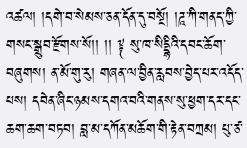འཚལ། །དགེ་བ་སེམས་ཅན་དོན་དུ་བསྔོ། །ཌཱ་ཀི་གནད་ཀྱི་གསང་སྒྲུབ་རྫོགས་སོ།། །། ༈ སུ་ཁ་སིདྡྷིའི་དབང་ཆོག་བཞུགས། ན་མོ་གུ་རུ། གཞན་ལ་བྱིན་རླབས་བྱེད་པར་འདོད་པས། དབེན་ཞིང་ཉམས་དགའ་བའི་གནས་སུ་ཕྱག་དར་དང་ཆག་ཆག་བཏབ། བླ་མ་དཀོན་མཆོག་གི་རྟེན་བཀྲམ། པུ་ཙ་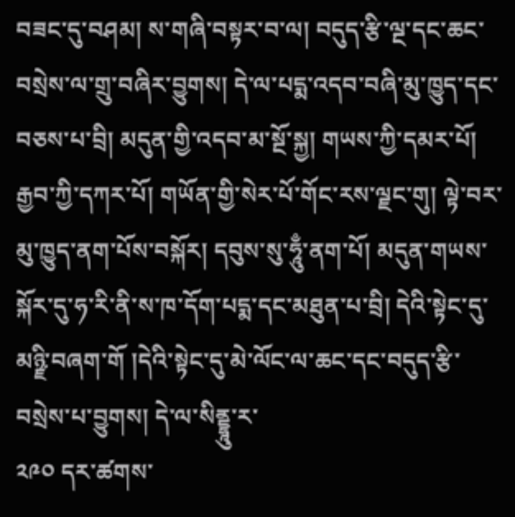བཟང་དུ་བཤམ། ས་གཞི་བསྟར་བ་ལ། བདུད་རྩི་ལྔ་དང་ཆང་བསྲེས་ལ་གྲུ་བཞིར་བྱུགས། དེ་ལ་པདྨ་འདབ་བཞི་མུ་ཁྱུད་དང་བཅས་པ་བྲི། མདུན་གྱི་འདབ་མ་སྔོ་སྐྱ། གཡས་ཀྱི་དམར་པོ། རྒྱབ་ཀྱི་དཀར་པོ། གཡོན་གྱི་སེར་པོ་གོང་རས་ལྗང་གུ། ལྟེ་བར་མུ་ཁྱུད་ནག་པོས་བསྐོར། དབུས་སུ་ཧཱུྃ་ནག་པོ། མདུན་གཡས་སྐོར་དུ་ཧ་རི་ནི་ས་ཁ་དོག་པདྨ་དང་མཐུན་པ་བྲི། དེའི་སྟེང་དུ་མཉྫི་བཞག་གོ །དེའི་སྟེང་དུ་མེ་ལོང་ལ་ཆང་དང་བདུད་རྩི་བསྲེས་པ་བྱུགས། དེ་ལ་སིནྡྷཱུ་ར་
༢༩༠ དར་ཚགས་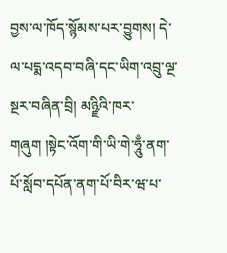བྱས་ལ་ཁོད་སྙོམས་པར་བྱུགས། དེ་ལ་པདྨ་འདབ་བཞི་དང་ཡིག་འབྲུ་ལྔ་སྔར་བཞིན་བྲི། མཉྫིའི་ཁར་གཞུག །སྟེང་འོག་གི་ཡི་གེ་ཧཱུྃ་ནག་པོ་སློབ་དཔོན་ནག་པོ་བིར་ཝ་པ་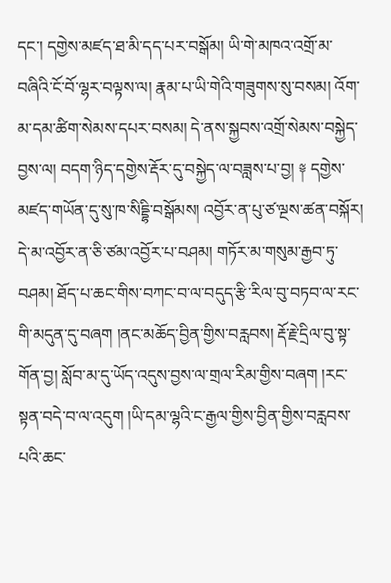དང་། དགྱེས་མཛད་ཐ་མི་དད་པར་བསྒོམ། ཡི་གེ་མཁའ་འགྲོ་མ་བཞིའི་ངོ་བོ་ལྷར་བལྟས་ལ། རྣམ་པ་ཡི་གེའི་གཟུགས་སུ་བསམ། འོག་མ་དམ་ཚིག་སེམས་དཔར་བསམ། དེ་ནས་སྐྱབས་འགྲོ་སེམས་བསྐྱེད་བྱས་ལ། བདག་ཉིད་དགྱེས་རྡོར་དུ་བསྐྱེད་ལ་བཟླས་པ་བྱ། ༈ དགྱེས་མཛད་གཡོན་དུ་སུ་ཁ་སིདྡྷི་བསྒོམས། འབྱོར་ན་པུ་ཙ་ལྔས་ཚན་བསྐོར། དེ་མ་འབྱོར་ན་ཅི་ཙམ་འབྱོར་པ་བཤམ། གཏོར་མ་གསུམ་རྒྱབ་ཏུ་བཤམ། ཐོད་པ་ཆང་གིས་བཀང་བ་ལ་བདུད་རྩི་རིལ་བུ་བཏབ་ལ་རང་གི་མདུན་དུ་བཞག །ནང་མཆོད་བྱིན་གྱིས་བརླབས། རྡོ་རྗེ་དྲིལ་བུ་སྟ་གོན་བྱ། སློབ་མ་དུ་ཡོད་འདུས་བྱས་ལ་གྲལ་རིམ་གྱིས་བཞག །རང་སྟན་བདེ་བ་ལ་འདུག །ཡི་དམ་ལྷའི་ང་རྒྱལ་གྱིས་བྱིན་གྱིས་བརླབས་པའི་ཆང་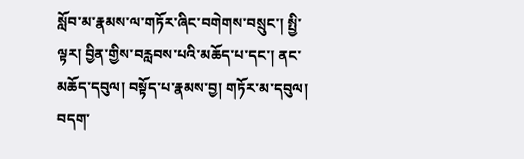སློབ་མ་རྣམས་ལ་གཏོར་ཞིང་བགེགས་བསྲུང་། སྤྱི་ལྟར། བྱིན་གྱིས་བརླབས་པའི་མཆོད་པ་དང་། ནང་མཆོད་དབུལ། བསྟོད་པ་རྣམས་བྱ། གཏོར་མ་དབུལ། བདག་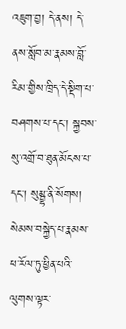འཇུག་བྱ། དེ་ནས། དེ་ནས་སློབ་མ་རྣམས་བློ་རིམ་གྱིས་ཁྲིད་དེ་སྡིག་པ་བཤགས་པ་དང་། སྐྱབས་སུ་འགྲོ་བ་ཐུན་མོངས་པ་དང་། སུམྦྷ་ནི་སོགས། སེམས་བསྐྱེད་པ་རྣམས་ཕ་རོལ་ཏུ་ཕྱིན་པའི་ལུགས་ལྟར་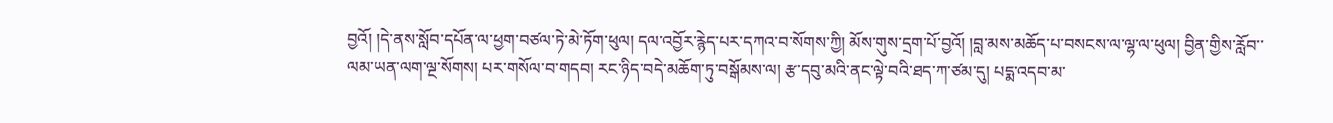བྱའོ། །དེ་ནས་སློབ་དཔོན་ལ་ཕྱག་བཙལ་ཏེ་མེ་ཏོག་ཕུལ། དལ་འབྱོར་རྙེད་པར་དཀའ་བ་སོགས་ཀྱི། མོས་གུས་དྲག་པོ་བྱའོ། །བླ་མས་མཆོད་པ་བསངས་ལ་ལྷ་ལ་ཕུལ། བྱིན་གྱིས་རློབ་་ལམ་ཡན་ལག་ལྔ་སོགས། པར་གསོལ་བ་གདབ། རང་ཉིད་བདེ་མཆོག་ཏུ་བསྒོམས་ལ། རྩ་དབུ་མའི་ནང་ལྟེ་བའི་ཐད་ཀ་ཙམ་དུ། པདྨ་འདབ་མ་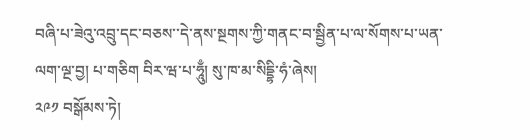བཞི་པ་ཟེའུ་འབྲུ་དང་བཅས་་དེ་ནས་སྔགས་ཀྱི་གནང་བ་སྦྱིན་པ་ལ་སོགས་པ་ཡན་ལག་ལྔ་བྱ། པ་གཅིག བིར་ཝ་པ་ཧཱུྃ། སུ་ཁ་མ་སིདྡྷི་ཧཾ་ཞེས།
༢༩༡ བསྒོམས་ཏེ།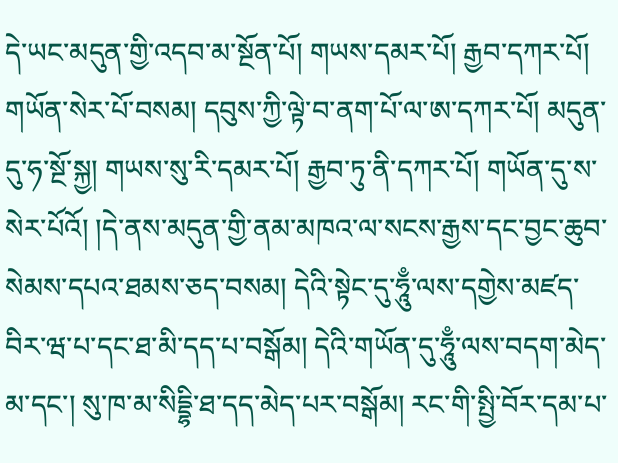དེ་ཡང་མདུན་གྱི་འདབ་མ་སྔོན་པོ། གཡས་དམར་པོ། རྒྱབ་དཀར་པོ། གཡོན་སེར་པོ་བསམ། དབུས་ཀྱི་ལྟེ་བ་ནག་པོ་ལ་ཨ་དཀར་པོ། མདུན་དུ་ཧ་སྔོ་སྐྱ། གཡས་སུ་རི་དམར་པོ། རྒྱབ་ཏུ་ནི་དཀར་པོ། གཡོན་དུ་ས་སེར་པོའོ། །དེ་ནས་མདུན་གྱི་ནམ་མཁའ་ལ་སངས་རྒྱས་དང་བྱང་ཆུབ་སེམས་དཔའ་ཐམས་ཅད་བསམ། དེའི་སྟེང་དུ་ཧཱུྃ་ལས་དགྱེས་མཛད་བིར་ཝ་པ་དང་ཐ་མི་དད་པ་བསྒོམ། དེའི་གཡོན་དུ་ཧཱུྃ་ལས་བདག་མེད་མ་དང་། སུ་ཁ་མ་སིདྡྷི་ཐ་དད་མེད་པར་བསྒོམ། རང་གི་སྤྱི་བོར་དམ་པ་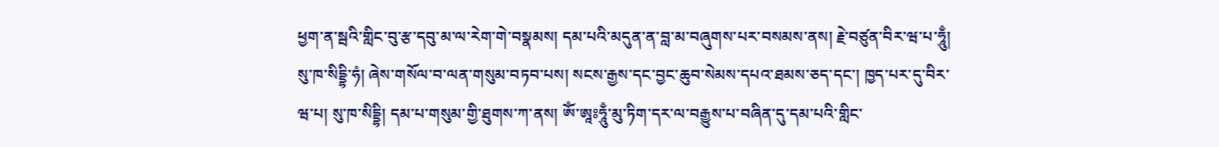ཕྱག་ན་སྦའི་གླིང་བུ་རྩ་དབུ་མ་ལ་རེག་གེ་བསྣམས། དམ་པའི་མདུན་ན་བླ་མ་བཞུགས་པར་བསམས་ནས། རྗེ་བཙུན་བིར་ཝ་པ་ཧཱུྃ། སུ་ཁ་སིདྡྷི་ཧཾ། ཞེས་གསོལ་བ་ལན་གསུམ་བཏབ་པས། སངས་རྒྱས་དང་བྱང་ཆུབ་སེམས་དཔའ་ཐམས་ཅད་དང་། ཁྱད་པར་དུ་བིར་ཝ་པ། སུ་ཁ་སིདྡྷི། དམ་པ་གསུམ་གྱི་ཐུགས་ཀ་ནས། ༀ་ཨཱཿཧཱུྃ་མུ་ཏིག་དར་ལ་བརྒྱུས་པ་བཞིན་དུ་དམ་པའི་གླིང་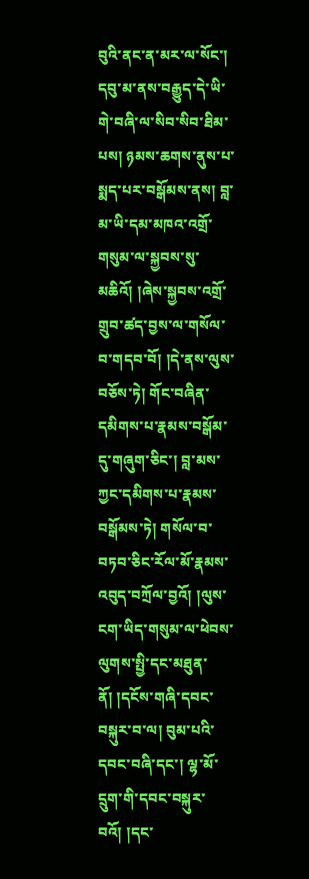བུའི་ནང་ན་མར་ལ་སོང་། དབུ་མ་ནས་བརྒྱུད་དེ་ཡི་གེ་བཞི་ལ་སིབ་སིབ་ཐིམ་པས། ཉམས་ཆགས་ནུས་པ་སྨད་པར་བསྒོམས་ནས། བླ་མ་ཡི་དམ་མཁའ་འགྲོ་གསུམ་ལ་སྐྱབས་སུ་མཆིའོ། །ཞེས་སྐྱབས་འགྲོ་གྲུབ་ཚད་བྱས་ལ་གསོལ་བ་གདབ་བོ། །དེ་ནས་ལུས་བཅོས་ཏེ། གོང་བཞིན་དམིགས་པ་རྣམས་བསྒོམ་དུ་གཞུག་ཅིང་། བླ་མས་ཀྱང་དམིགས་པ་རྣམས་བསྒོམས་ཏེ། གསོལ་བ་བཏབ་ཅིང་རོལ་མོ་རྣམས་འབུད་བཀྲོལ་བྱའོ། །ལུས་ངག་ཡིད་གསུམ་ལ་ཕེབས་ལུགས་སྤྱི་དང་མཐུན་ནོ། །དངོས་གཞི་དབང་བསྐུར་བ་ལ། བུམ་པའི་དབང་བཞི་དང་། ལྷ་མོ་དྲུག་གི་དབང་བསྐུར་བའོ། །དང་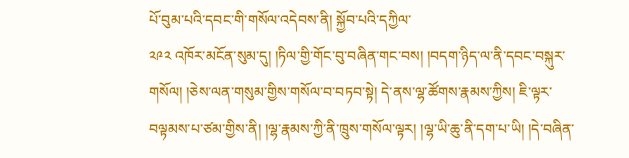པོ་བུམ་པའི་དབང་གི་གསོལ་འདེབས་ནི། སྐྱོབ་པའི་དཀྱིལ་
༢༩༢ འཁོར་མངོན་སུམ་དུ། །ཏིལ་གྱི་གོང་བུ་བཞིན་གང་བས། །བདག་ཉིད་ལ་ནི་དབང་བསྐུར་གསོལ། །ཅེས་ལན་གསུམ་གྱིས་གསོལ་བ་བཏབ་སྟེ། དེ་ནས་ལྷ་ཚོགས་རྣམས་ཀྱིས། ཇི་ལྟར་བལྟམས་པ་ཙམ་གྱིས་ནི། །ལྷ་རྣམས་ཀྱི་ནི་ཁྲུས་གསོལ་ལྟར། །ལྷ་ཡི་ཆུ་ནི་དག་པ་ཡི། །དེ་བཞིན་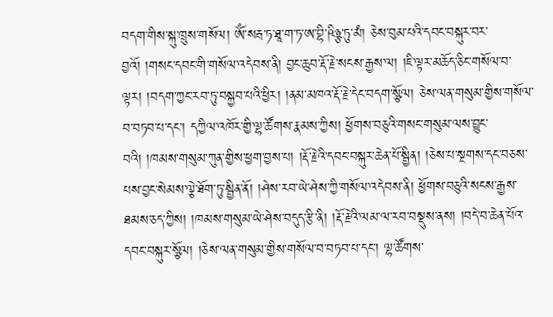བདག་གིས་སྐུ་ཁྲུས་གསོལ། ༀ་སརྦ་ཏ་ཐཱ་ག་ཏ་ཨ་བྷི་ཥིཉྩ་ཏུ་མཾ། ཅེས་བུམ་པའི་དབང་བསྐུར་བར་བྱའོ། །གསང་དབང་གི་གསོལ་འདེབས་ནི། བྱང་ཆུབ་རྡོ་རྗེ་སངས་རྒྱས་ལ། །ཇི་ལྟར་མཆོད་ཅིང་གསོལ་བ་ལྟར། །བདག་ཀྱང་རབ་ཏུ་བསྐྱབ་པའི་ཕྱིར། །ནམ་མཁའ་རྡོ་རྗེ་དེང་བདག་སྩོལ། ཅེས་ལན་གསུམ་གྱིས་གསོལ་བ་བཏབ་པ་དང་། དཀྱིལ་འཁོར་གྱི་ལྷ་ཚོགས་རྣམས་ཀྱིས། ཕྱོགས་བཅུའི་གསང་གསུམ་ལས་བྱུང་བའི། །ཁམས་གསུམ་ཀུན་གྱིས་ཕྱག་བྱས་པ། །རྡོ་རྗེའི་དབང་བསྐུར་ཆེན་པོ་སྦྱིན། །ཅེས་པ་སྔགས་དང་བཅས་པས་བྱང་སེམས་ལྕེ་ཐོག་ཏུ་སྦྱིན་ནོ། །ཤེས་རབ་ཡེ་ཤེས་ཀྱི་གསོལ་འདེབས་ནི། ཕྱོགས་བཅུའི་སངས་རྒྱས་ཐམས་ཅད་ཀྱིས། །ཁམས་གསུམ་ཡེ་ཤེས་བདུད་རྩི་ནི། །རྡོ་རྗེའི་ལམ་ལ་རབ་བསྡུས་ནས། །བདེ་བ་ཆེན་པོའ་དབང་བསྐུར་སྩོལ། །ཅེས་ལན་གསུམ་གྱིས་གསོལ་བ་བཏབ་པ་དང་། ལྷ་ཚོགས་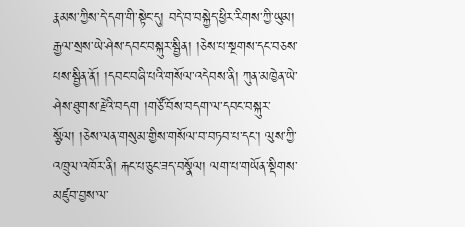རྣམས་ཀྱིས་དེ་དག་གི་སྟེང་དུ། བདེ་བ་བསྐྱེད་ཕྱིར་རིགས་ཀྱི་ཡུམ། རྒྱལ་སྲས་ཡེ་ཤེས་དབང་བསྐུར་སྦྱིན། །ཅེས་པ་སྔགས་དང་བཅས་པས་སྦྱིན་ནོ། །དབང་བཞི་པའི་གསོལ་འདེབས་ནི། ཀུན་མཁྱེན་ཡེ་ཤེས་ཐུགས་རྗེའི་བདག །གཙོ་བོས་བདག་ལ་དབང་བསྐུར་སྩོལ། །ཅེས་ལན་གསུམ་གྱིས་གསོལ་བ་བཏབ་པ་དང་། ལུས་ཀྱི་འཁྲུལ་འཁོར་ནི། རྐང་པ་ཅུང་ཟད་བསྣོལ། ལག་པ་གཡོན་སྡིགས་མཛུབ་བྱས་ལ་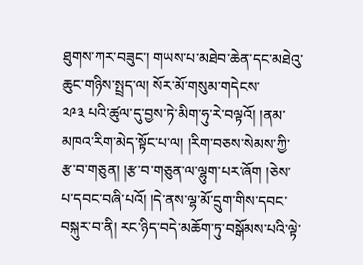ཐུགས་ཀར་བཟུང་། གཡས་པ་མཐེབ་ཆེན་དང་མཐེའུ་ཆུང་གཉིས་སྤྲད་ལ། སོར་མོ་གསུམ་གདེངས་
༢༩༣ པའི་ཚུལ་དུ་བྱས་ཏེ་མིག་ཧུ་རེ་བལྟའོ། །ནམ་མཁའ་རིག་མེད་སྟོང་པ་ལ། །རིག་བཅས་སེམས་ཀྱི་རྩ་བ་གཅུན། །རྩ་བ་གཅུན་ལ་ལྷུག་པར་ཞོག །ཅེས་པ་དབང་བཞི་པའོ། །དེ་ནས་ལྷ་མོ་དྲུག་གིས་དབང་བསྐུར་བ་ནི། རང་ཉིད་བདེ་མཆོག་ཏུ་བསྒོམས་པའི་ལྟེ་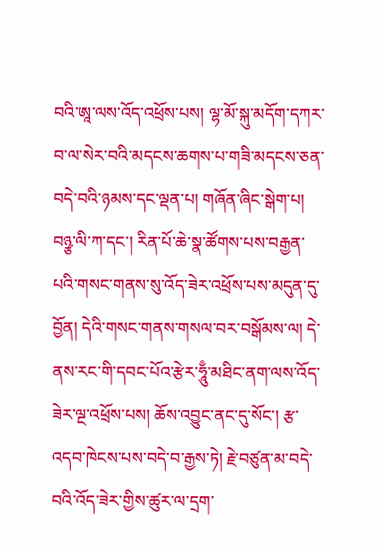བའི་ཨཱ་ལས་འོད་འཕྲོས་པས། ལྷ་མོ་སྐུ་མདོག་དཀར་བ་ལ་སེར་བའི་མདངས་ཆགས་པ་གཟི་མདངས་ཅན་བདེ་བའི་ཉམས་དང་ལྡན་པ། གཞོན་ཞིང་སྒེག་པ། བཉྩ་ལི་ཀ་དང་། རིན་པོ་ཆེ་སྣ་ཚོགས་པས་བརྒྱན་པའི་གསང་གནས་སུ་འོད་ཟེར་འཕྲོས་པས་མདུན་དུ་བྱོན། དེའི་གསང་གནས་གསལ་བར་བསྒོམས་ལ། དེ་ནས་རང་གི་དབང་པོའ་རྩེར་ཧཱུྃ་མཐིང་ནག་ལས་འོད་ཟེར་ལྔ་འཕྲོས་པས། ཆོས་འབྱུང་ནང་དུ་སོང་། རྩ་འདབ་ཁེངས་པས་བདེ་བ་རྒྱས་ཏེ། རྗེ་བཙུན་མ་བདེ་བའི་འོད་ཟེར་གྱིས་ཚུར་ལ་དྲག་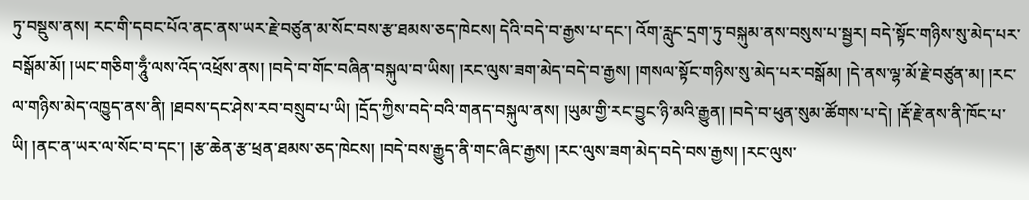ཏུ་བསྡུས་ནས། རང་གི་དབང་པོའ་ནང་ནས་ཡར་རྗེ་བཙུན་མ་སོང་བས་རྩ་ཐམས་ཅད་ཁེངས། དེའི་བདེ་བ་རྒྱས་པ་དང་། འོག་རླུང་དྲག་ཏུ་བསྐུམ་ནས་བསུས་པ་སྦྱར། བདེ་སྟོང་གཉིས་སུ་མེད་པར་བསྒོམ་མོ། །ཡང་གཅིག་ཧཱུྃ་ལས་འོད་འཕྲོས་ནས། །བདེ་བ་གོང་བཞིན་བསྐུལ་བ་ཡིས། །རང་ལུས་ཟག་མེད་བདེ་བ་རྒྱས། །གསལ་སྟོང་གཉིས་སུ་མེད་པར་བསྒོམ། །དེ་ནས་ལྷ་མོ་རྗེ་བཙུན་མ། །རང་ལ་གཉིས་མེད་འཁྱུད་ནས་ནི། །ཐབས་དང་ཤེས་རབ་བསྲུབ་པ་ཡི། །དྲོད་ཀྱིས་བདེ་བའི་གནད་བསྐུལ་ནས། །ཡུམ་གྱི་རང་བྱུང་ཉི་མའི་རྒྱུན། །བདེ་བ་ཕུན་སུམ་ཚོགས་པ་དེ། །རྡོ་རྗེ་ནས་ནི་ཁོང་པ་ཡི། །ནང་ན་ཡར་ལ་སོང་བ་དང་། །རྩ་ཆེན་རྩ་ཕྲན་ཐམས་ཅད་ཁེངས། །བདེ་བས་རྒྱུད་ནི་གང་ཞིང་རྒྱས། །རང་ལུས་ཟག་མེད་བདེ་བས་རྒྱས། །རང་ལུས་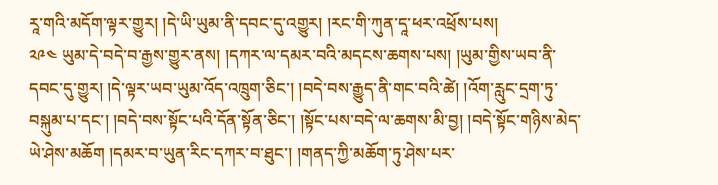རཱ་གའི་མདོག་ལྟར་གྱུར། །དེ་ཡི་ཡུམ་ནི་དབང་དུ་འགྱུར། །རང་གི་ཀུན་དཱ་ཕར་འཕྲོས་པས།
༢༩༤ ཡུམ་དེ་བདེ་བ་རྒྱས་གྱུར་ནས། །དཀར་ལ་དམར་བའི་མདངས་ཆགས་པས། །ཡུམ་གྱིས་ཡབ་ནི་དབང་དུ་གྱུར། །དེ་ལྟར་ཡབ་ཡུམ་འོད་འཁྲུག་ཅིང་། །བདེ་བས་རྒྱུད་ནི་གང་བའི་ཚེ། །འོག་རླུང་དྲག་ཏུ་བསྐུམ་པ་དང་། །བདེ་བས་སྟོང་པའི་དོན་སྟོན་ཅིང་། །སྟོང་པས་བདེ་ལ་ཆགས་མི་བྱ། །བདེ་སྟོང་གཉིས་མེད་ཡེ་ཤེས་མཆོག །དམར་བ་ཡུན་རིང་དཀར་བ་ཐུང་། །གནད་ཀྱི་མཆོག་ཏུ་ཤེས་པར་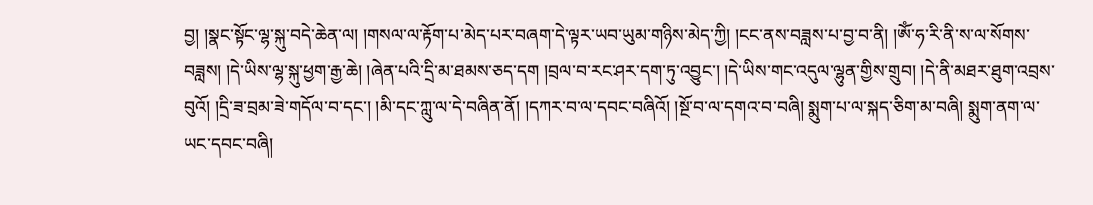བྱ། །སྣང་སྟོང་ལྷ་སྐུ་བདེ་ཆེན་ལ། །གསལ་ལ་རྟོག་པ་མེད་པར་བཞག་དེ་ལྟར་ཡབ་ཡུམ་གཉིས་མེད་ཀྱི། །ངང་ནས་བཟླས་པ་བྱ་བ་ནི། །ༀ་ཧ་རི་ནི་ས་ལ་སོགས་བཟླས། །དེ་ཡིས་ལྷ་སྐུ་ཕྱག་རྒྱ་ཆེ། །ཞེན་པའི་དྲི་མ་ཐམས་ཅད་དག །བྲལ་བ་རང་ཤར་དག་ཏུ་འབྱུང་། །དེ་ཡིས་གང་འདུལ་ལྷུན་གྱིས་གྲུབ། །དེ་ནི་མཐར་ཐུག་འབྲས་བུའོ། །དྲི་ཟ་བྲམ་ཟེ་གདོལ་བ་དང་། །མི་དང་ཀླུ་ལ་དེ་བཞིན་ནོ། །དཀར་བ་ལ་དབང་བཞིའོ། །སྔོ་བ་ལ་དགའ་བ་བཞི། སྨུག་པ་ལ་སྐད་ཅིག་མ་བཞི། སྨུག་ནག་ལ་ཡང་དབང་བཞི།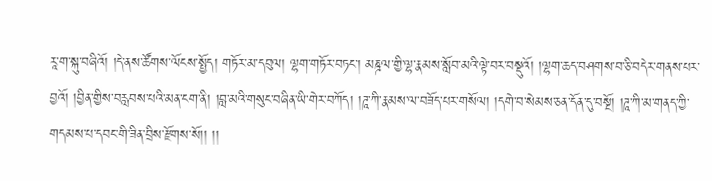རཱ་ག་སྐུ་བཞིའོ། །དེ་ནས་ཚོགས་ལོངས་སྤྱོད། གཏོར་མ་དབུལ། ལྷག་གཏོར་བཏང་། མཎྜལ་གྱི་ལྷ་རྣམས་སློབ་མའི་ལྟེ་བར་བསྡུའོ། །ལྷག་ཆད་བཤགས་བ་ཅི་བདེར་གནས་པར་བྱའོ། །བྱིན་གྱིས་བརླབས་པའི་མན་ངག་ནི། །བླ་མའི་གསུང་བཞིན་ཡི་གེར་བཀོད། །ཌཱ་ཀི་རྣམས་ལ་བཟོད་པར་གསོལ། །དགེ་བ་སེམས་ཅན་དོན་དུ་བསྔོ། །ཌཱ་ཀི་མ་གནད་ཀྱི་གདམས་པ་དབང་གི་ཟིན་བྲིས་རྫོགས་སོ།། །།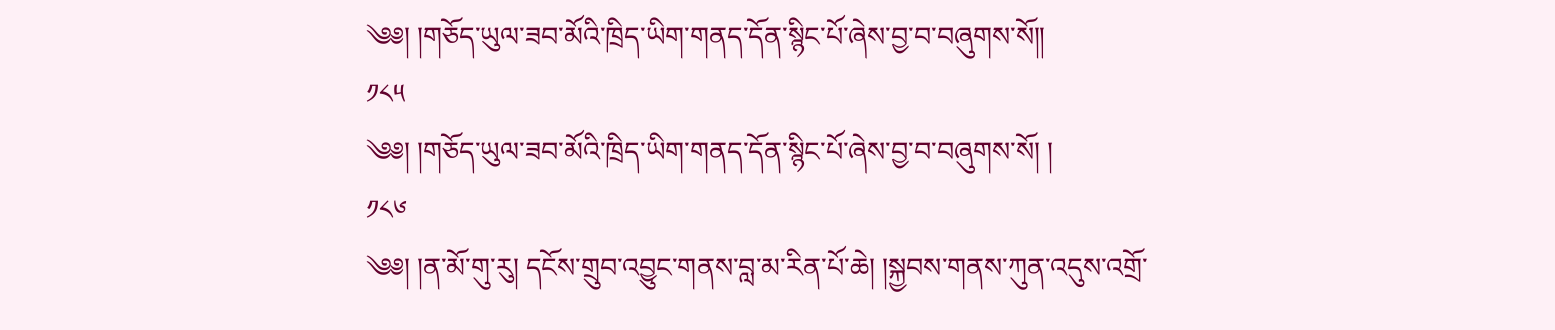༄༅། །གཅོད་ཡུལ་ཟབ་མོའི་ཁྲིད་ཡིག་གནད་དོན་སྙིང་པོ་ཞེས་བྱ་བ་བཞུགས་སོ༎
༡༨༥
༄༅། །གཅོད་ཡུལ་ཟབ་མོའི་ཁྲིད་ཡིག་གནད་དོན་སྙིང་པོ་ཞེས་བྱ་བ་བཞུགས་སོ། །
༡༨༦
༄༅། །ན་མོ་གུ་རུ། དངོས་གྲུབ་འབྱུང་གནས་བླ་མ་རིན་པོ་ཆེ། །སྐྱབས་གནས་ཀུན་འདུས་འགྲོ་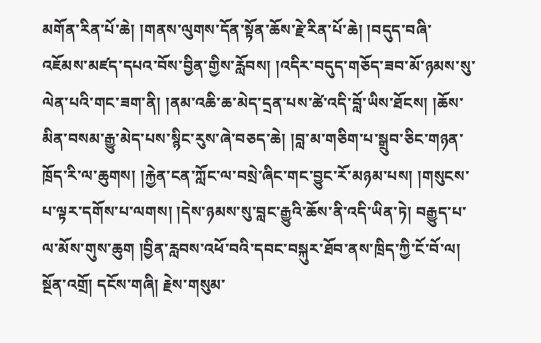མགོན་རིན་པོ་ཆེ། །གནས་ལུགས་དོན་སྟོན་ཆོས་རྗེ་རིན་པོ་ཆེ། །བདུད་བཞི་འཇོམས་མཛད་དཔའ་བོས་བྱིན་གྱིས་རློབས། །འདིར་བདུད་གཅོད་ཟབ་མོ་ཉམས་སུ་ལེན་པའི་གང་ཟག་ནི། །ནམ་འཆི་ཆ་མེད་དྲན་པས་ཚེ་འདི་བློ་ཡིས་ཐོངས། །ཆོས་མིན་བསམ་རྒྱུ་མེད་པས་སྙིང་རུས་ཞེ་བཅད་ཆེ། །བླ་མ་གཅིག་པ་སྒྲུབ་ཅིང་གཉན་ཁྲོད་རི་ལ་ཆུགས། །རྐྱེན་ངན་ཀློང་ལ་བསྲེ་ཞིང་གང་བྱུང་རོ་མཉམ་པས། །གསུངས་པ་ལྟར་དགོས་པ་ལགས། །དེས་ཉམས་སུ་བླང་རྒྱུའི་ཆོས་ནི་འདི་ཡིན་ཏེ། བརྒྱུད་པ་ལ་མོས་གུས་ཆུག །བྱིན་རླབས་འཕོ་བའི་དབང་བསྐུར་ཐོབ་ནས་ཁྲིད་ཀྱི་ངོ་བོ་ལ། སྔོན་འགྲོ། དངོས་གཞི། རྗེས་གསུམ་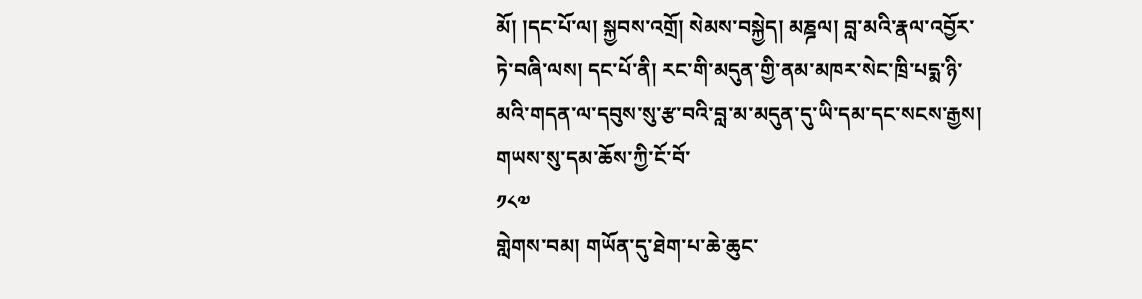མོ། །དང་པོ་ལ། སྐྱབས་འགྲོ། སེམས་བསྐྱེད། མཎྜལ། བླ་མའི་རྣལ་འབྱོར་ཏེ་བཞི་ལས། དང་པོ་ནི། རང་གི་མདུན་གྱི་ནམ་མཁར་སེང་ཁྲི་པདྨ་ཉི་མའི་གདན་ལ་དབུས་སུ་རྩ་བའི་བླ་མ་མདུན་དུ་ཡི་དམ་དང་སངས་རྒྱས། གཡས་སུ་དམ་ཆོས་ཀྱི་ངོ་བོ་
༡༨༧
གླེགས་བམ། གཡོན་དུ་ཐེག་པ་ཆེ་ཆུང་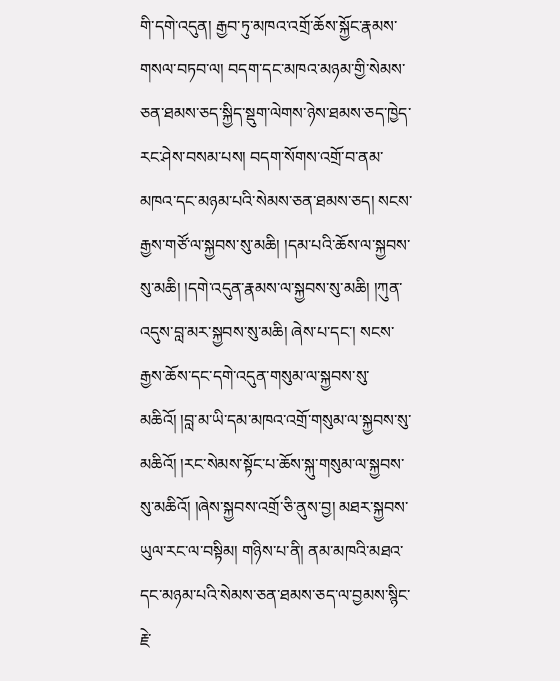གི་དགེ་འདུན། རྒྱབ་ཏུ་མཁའ་འགྲོ་ཆོས་སྐྱོང་རྣམས་གསལ་བཏབ་ལ། བདག་དང་མཁའ་མཉམ་གྱི་སེམས་ཅན་ཐམས་ཅད་སྐྱིད་སྡུག་ལེགས་ཉེས་ཐམས་ཅད་ཁྱེད་རང་ཤེས་བསམ་པས། བདག་སོགས་འགྲོ་བ་ནམ་མཁའ་དང་མཉམ་པའི་སེམས་ཅན་ཐམས་ཅད། སངས་རྒྱས་གཙོ་ལ་སྐྱབས་སུ་མཆི། །དམ་པའི་ཆོས་ལ་སྐྱབས་སུ་མཆི། །དགེ་འདུན་རྣམས་ལ་སྐྱབས་སུ་མཆི། །ཀུན་འདུས་བླ་མར་སྐྱབས་སུ་མཆི། ཞེས་པ་དང་། སངས་རྒྱས་ཆོས་དང་དགེ་འདུན་གསུམ་ལ་སྐྱབས་སུ་མཆིའོ། །བླ་མ་ཡི་དམ་མཁའ་འགྲོ་གསུམ་ལ་སྐྱབས་སུ་མཆིའོ། །རང་སེམས་སྟོང་པ་ཆོས་སྐུ་གསུམ་ལ་སྐྱབས་སུ་མཆིའོ། །ཞེས་སྐྱབས་འགྲོ་ཅི་ནུས་བྱ། མཐར་སྐྱབས་ཡུལ་རང་ལ་བསྟིམ། གཉིས་པ་ནི། ནམ་མཁའི་མཐའ་དང་མཉམ་པའི་སེམས་ཅན་ཐམས་ཅད་ལ་བྱམས་སྙིང་རྗེ་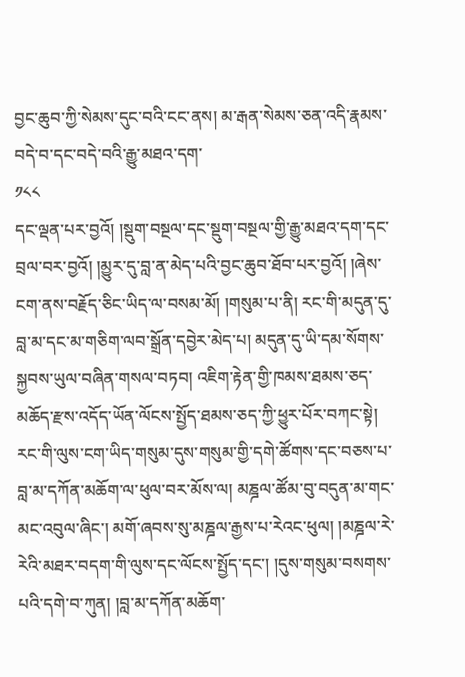བྱང་ཆུབ་ཀྱི་སེམས་དུང་བའི་ངང་ནས། མ་རྒན་སེམས་ཅན་འདི་རྣམས་བདེ་བ་དང་བདེ་བའི་རྒྱུ་མཐའ་དག་
༡༨༨
དང་ལྡན་པར་བྱའོ། །སྡུག་བསྔལ་དང་སྡུག་བསྔལ་གྱི་རྒྱུ་མཐའ་དག་དང་བྲལ་བར་བྱའོ། །མྱུར་དུ་བླ་ན་མེད་པའི་བྱང་ཆུབ་ཐོབ་པར་བྱའོ། །ཞེས་ངག་ནས་བརྗོད་ཅིང་ཡིད་ལ་བསམ་མོ། །གསུམ་པ་ནི། རང་གི་མདུན་དུ་བླ་མ་དང་མ་གཅིག་ལབ་སྒྲོན་དབྱེར་མེད་པ། མདུན་དུ་ཡི་དམ་སོགས་སྐྱབས་ཡུལ་བཞིན་གསལ་བཏབ། འཇིག་རྟེན་གྱི་ཁམས་ཐམས་ཅད་མཆོད་རྫས་འདོད་ཡོན་ལོངས་སྤྱོད་ཐམས་ཅད་ཀྱི་ཕྱུར་པོར་བཀང་སྟེ། རང་གི་ལུས་ངག་ཡིད་གསུམ་དུས་གསུམ་གྱི་དགེ་ཚོགས་དང་བཅས་པ་བླ་མ་དཀོན་མཆོག་ལ་ཕུལ་བར་མོས་ལ། མཎྜལ་ཚོམ་བུ་བདུན་མ་གང་མང་འབུལ་ཞིང་། མགོ་ཞབས་སུ་མཎྜལ་རྒྱས་པ་རེའང་ཕུལ། །མཎྜལ་རེ་རེའི་མཐར་བདག་གི་ལུས་དང་ལོངས་སྤྱོད་དང་། །དུས་གསུམ་བསགས་པའི་དགེ་བ་ཀུན། །བླ་མ་དཀོན་མཆོག་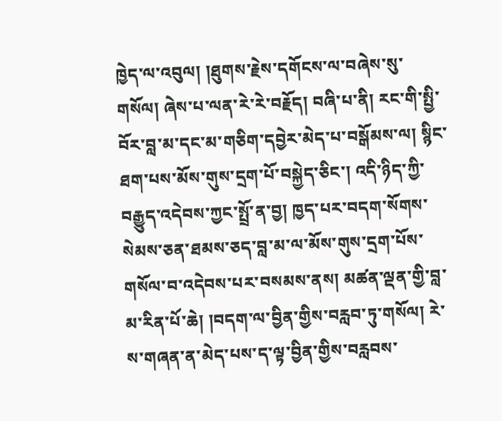ཁྱེད་ལ་འབུལ། །ཐུགས་རྗེས་དགོངས་ལ་བཞེས་སུ་གསོལ། ཞེས་པ་ལན་རེ་རེ་བརྗོད། བཞི་པ་ནི། རང་གི་སྤྱི་བོར་བླ་མ་དང་མ་གཅིག་དབྱེར་མེད་པ་བསྒོམས་ལ། སྙིང་ཐག་པས་མོས་གུས་དྲག་པོ་བསྐྱེད་ཅིང་། འདི་ཉིད་ཀྱི་བརྒྱུད་འདེབས་ཀྱང་སྤྲོ་ན་བྱ། ཁྱད་པར་བདག་སོགས་སེམས་ཅན་ཐམས་ཅད་བླ་མ་ལ་མོས་གུས་དྲག་པོས་གསོལ་བ་འདེབས་པར་བསམས་ནས། མཚན་ལྡན་གྱི་བླ་མ་རིན་པོ་ཆེ། །བདག་ལ་བྱིན་གྱིས་བརླབ་ཏུ་གསོལ། རེ་ས་གཞན་ན་མེད་པས་ད་ལྟ་བྱིན་གྱིས་བརླབས་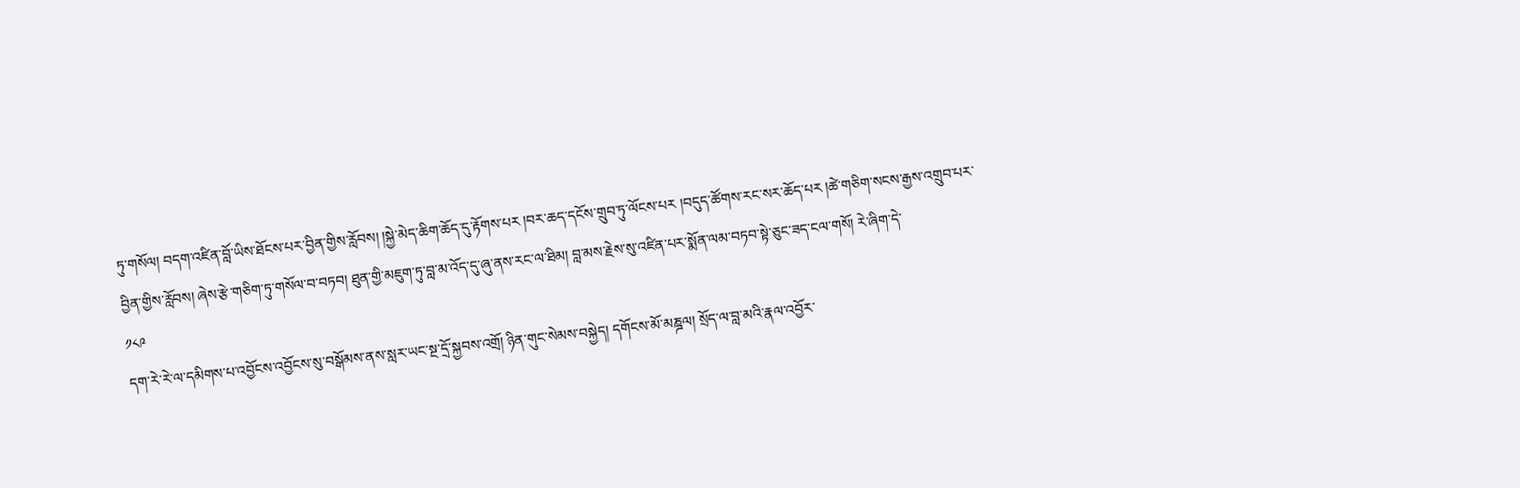ཏུ་གསོལ། བདག་འཛིན་བློ་ཡིས་ཐོངས་པར་བྱིན་གྱིས་རློབས། །སྐྱེ་མེད་ཆིག་ཆོད་དུ་རྟོགས་པར །བར་ཆད་དངོས་གྲུབ་ཏུ་ལོངས་པར །བདུད་ཚོགས་རང་སར་ཆོད་པར །ཚེ་གཅིག་སངས་རྒྱས་འགྲུབ་པར་བྱིན་གྱིས་རློབས། ཞེས་རྩེ་གཅིག་ཏུ་གསོལ་བ་བཏབ། ཐུན་གྱི་མཇུག་ཏུ་བླ་མ་འོད་དུ་ཞུ་ནས་རང་ལ་ཐིམ། བླ་མས་རྗེས་སུ་འཛིན་པར་སྨོན་ལམ་བཏབ་སྟེ་ཅུང་ཟད་ངལ་གསོ། རེ་ཞིག་དེ་
༡༨༩
དག་རེ་རེ་ལ་དམིགས་པ་འབྱོངས་འབྱོངས་སུ་བསྒོམས་ནས་སླར་ཡང་སྔ་དྲོ་སྐྱབས་འགྲོ། ཉིན་གུང་སེམས་བསྐྱེད། དགོངས་མོ་མཎྜལ། སྲོད་ལ་བླ་མའི་རྣལ་འབྱོར་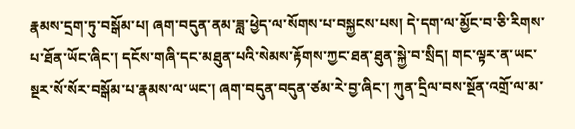རྣམས་དྲག་ཏུ་བསྒོམ་པ། ཞག་བདུན་ནམ་ཟླ་ཕྱེད་ལ་སོགས་པ་བསྐྱངས་པས། དེ་དག་ལ་མྱོང་བ་ཅི་རིགས་པ་ཐོན་ཡོང་ཞིང་། དངོས་གཞི་དང་མཐུན་པའི་སེམས་རྟོགས་ཀྱང་ཐན་ཐུན་སྐྱེ་བ་སྲིད། གང་ལྟར་ན་ཡང་སྔར་སོ་སོར་བསྒོམ་པ་རྣམས་ལ་ཡང་། ཞག་བདུན་བདུན་ཙམ་རེ་བྱ་ཞིང་། ཀུན་དྲིལ་བས་སྔོན་འགྲོ་ལ་མ་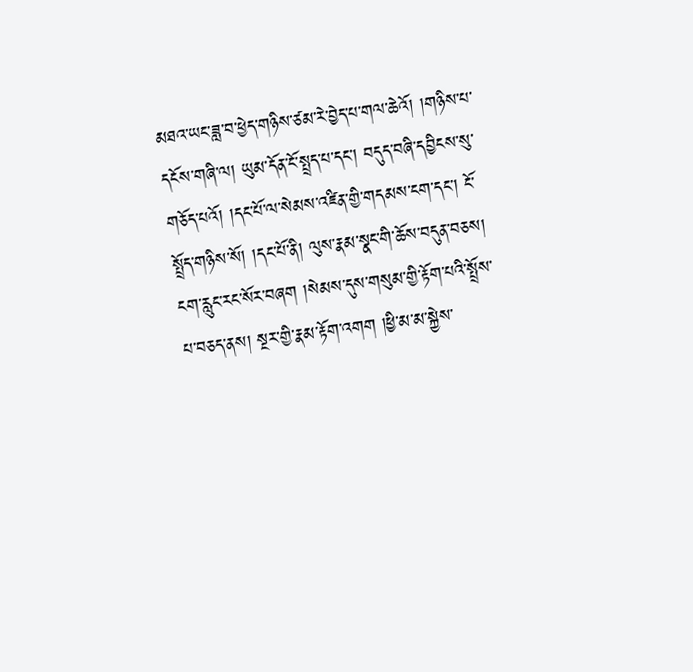མཐའ་ཡང་ཟླ་བ་ཕྱེད་གཉིས་ཙམ་རེ་བྱེད་པ་གལ་ཆེའོ། །གཉིས་པ་དངོས་གཞི་ལ། ཡུམ་དོན་ངོ་སྤྲད་པ་དང་། བདུད་བཞི་དབྱིངས་སུ་གཅོད་པའོ། །དང་པོ་ལ་སེམས་འཛིན་གྱི་གདམས་ངག་དང་། ངོ་སྤྲོད་གཉིས་སོ། །དང་པོ་ནི། ལུས་རྣམ་སྣང་གི་ཆོས་བདུན་བཅས། ངག་རླུང་རང་སོར་བཞག །སེམས་དུས་གསུམ་གྱི་རྟོག་པའི་སྤྲོས་པ་བཅད་ནས། སྔར་གྱི་རྣམ་རྟོག་འགག །ཕྱི་མ་མ་སྐྱེས་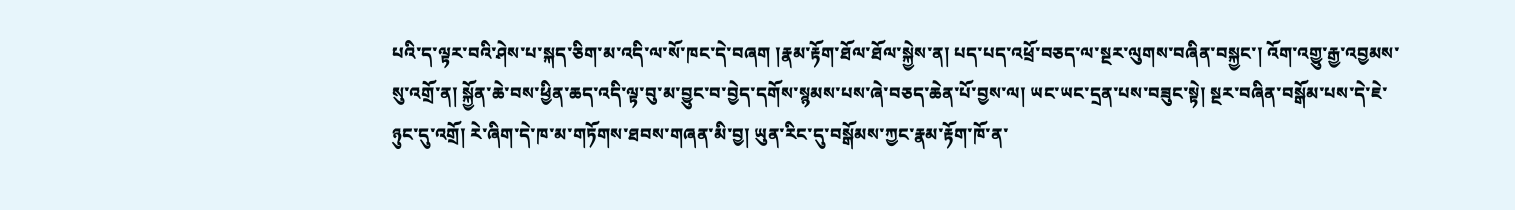པའི་ད་ལྟར་བའི་ཤེས་པ་སྐད་ཅིག་མ་འདི་ལ་སོ་ཁང་དེ་བཞག །རྣམ་རྟོག་ཐོལ་ཐོལ་སྐྱེས་ན། པད་པད་འཕྲོ་བཅད་ལ་སྔར་ལུགས་བཞིན་བསྐྱང་། འོག་འགྱུ་རྒྱ་འབྱམས་སུ་འགྲོ་ན། སྐྱོན་ཆེ་བས་ཕྱིན་ཆད་འདི་ལྟ་བུ་མ་བྱུང་བ་བྱེད་དགོས་སྙམས་པས་ཞེ་བཅད་ཆེན་པོ་བྱས་ལ། ཡང་ཡང་དྲན་པས་བཟུང་སྟེ། སྔར་བཞིན་བསྒོམ་པས་དེ་ཇེ་ཉུང་དུ་འགྲོ། རེ་ཞིག་དེ་ཁ་མ་གཏོགས་ཐབས་གཞན་མི་བྱ། ཡུན་རིང་དུ་བསྒོམས་ཀྱང་རྣམ་རྟོག་ཁོ་ན་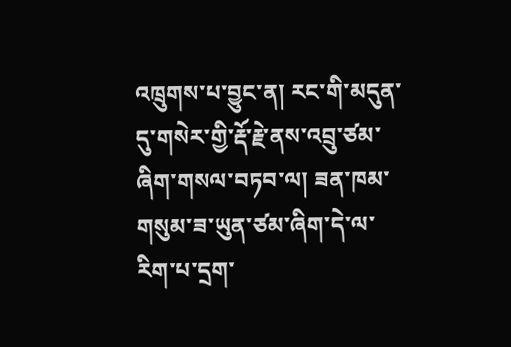འཁྲུགས་པ་བྱུང་ན། རང་གི་མདུན་དུ་གསེར་གྱི་རྡོ་རྗེ་ནས་འབྲུ་ཙམ་ཞིག་གསལ་བཏབ་ལ། ཟན་ཁམ་གསུམ་ཟ་ཡུན་ཙམ་ཞིག་དེ་ལ་རིག་པ་དྲག་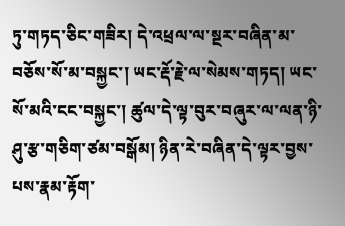ཏུ་གཏད་ཅིང་གཟིར། དེ་འཕྲལ་ལ་སྔར་བཞིན་མ་བཅོས་སོ་མ་བསྐྱང་། ཡང་རྡོ་རྗེ་ལ་སེམས་གཏད། ཡང་སོ་མའི་ངང་བསྐྱང་། ཚུལ་དེ་ལྟ་བུར་བཞུར་ལ་ལན་ཉི་ཤུ་རྩ་གཅིག་ཙམ་བསྒོམ། ཉིན་རེ་བཞིན་དེ་ལྟར་བྱས་པས་རྣམ་རྟོག་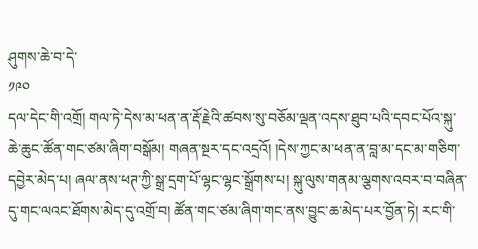ཤུགས་ཆེ་བ་དེ་
༡༩༠
དལ་དེང་གི་འགྲོ། གལ་ཏེ་དེས་མ་ཕན་ན་རྡོ་རྗེའི་ཚབས་སུ་བཅོམ་ལྡན་འདས་ཐུབ་པའི་དབང་པོའ་སྐུ་ཆེ་ཆུང་ཚོན་གང་ཙམ་ཞིག་བསྒོམ། གཞན་སྔར་དང་འདྲའོ། །དེས་ཀྱང་མ་ཕན་ན་བླ་མ་དང་མ་གཅིག་དབྱེར་མེད་པ། ཞལ་ནས་ཕཊ་ཀྱི་སྒྲ་དྲག་པོ་ལྷང་ལྷང་སྒྲོགས་པ། སྐུ་ལུས་གནམ་ལྕགས་འབར་བ་བཞིན་དུ་གང་ལའང་ཐོགས་མེད་དུ་འགྲོ་བ། ཚོན་གང་ཙམ་ཞིག་གང་ནས་བྱུང་ཆ་མེད་པར་བྱོན་ཏེ། རང་གི་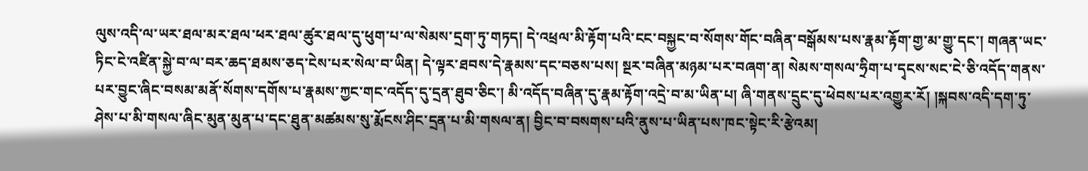ལུས་འདི་ལ་ཡར་ཐལ་མར་ཐལ་ཕར་ཐལ་ཚུར་ཐལ་དུ་ཕུག་པ་ལ་སེམས་དྲག་ཏུ་གཏད། དེ་འཕྲལ་མི་རྟོག་པའི་ངང་བསྐྱང་བ་སོགས་གོང་བཞིན་བསྒོམས་པས་རྣམ་རྟོག་གྱ་མ་གྱུ་དང་། གཞན་ཡང་ཏིང་ངེ་འཛིན་སྐྱེ་བ་ལ་བར་ཆད་ཐམས་ཅད་ངེས་པར་སེལ་བ་ཡིན། དེ་ལྟར་ཐབས་དེ་རྣམས་དང་བཅས་པས། སྔར་བཞིན་མཉམ་པར་བཞག་ན། སེམས་གསལ་ཧྲིག་པ་དྭངས་སང་ངེ་ཅི་འདོད་གནས་པར་བྱུང་ཞིང་བསམ་མནོ་སོགས་དགོས་པ་རྣམས་ཀྱང་གང་འདོད་དུ་དྲན་ཐུབ་ཅིང་། མི་འདོད་བཞིན་དུ་རྣམ་རྟོག་འདྲེ་བ་མ་ཡིན་པ། ཞི་གནས་དྲུང་དུ་ཕེབས་པར་འགྱུར་རོ། །སྐབས་འདི་དག་ཏུ་ཤེས་པ་མི་གསལ་ཞིང་མུན་མུན་པ་དང་ཐུན་མཚམས་སུ་རྨོངས་ཤིང་དྲན་པ་མི་གསལ་ན། བྱིང་བ་བསགས་པའི་ནུས་པ་ཡིན་པས་ཁང་སྟེང་རི་རྩེའམ།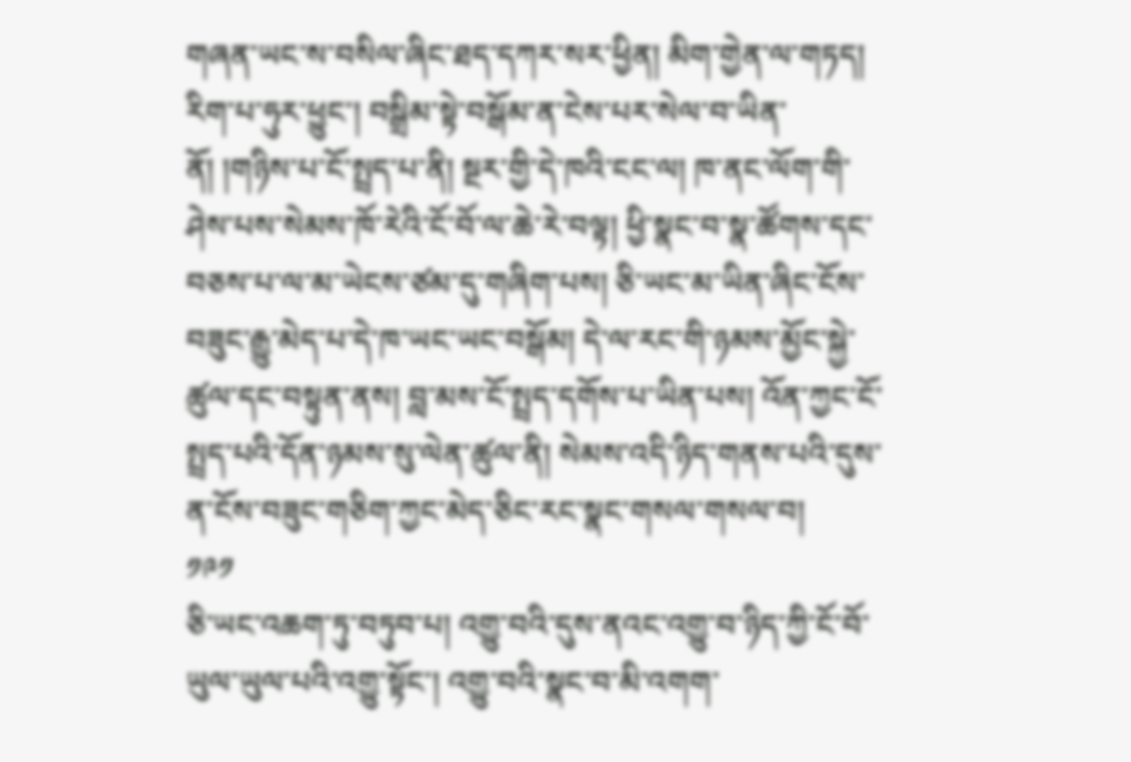གཞན་ཡང་ས་བསིལ་ཞིང་ཐད་དཀར་སར་ཕྱིན། མིག་གྱེན་ལ་གཏད། རིག་པ་ཧུར་ཕྱུང་། བསྒྲིམ་སྟེ་བསྒོམ་ན་ངེས་པར་སེལ་བ་ཡིན་ནོ། །གཉིས་པ་ངོ་སྤྲད་པ་ནི། སྔར་གྱི་དེ་ཁའི་ངང་ལ། ཁ་ནང་ལོག་གི་ཤེས་པས་སེམས་ཁོ་རེའི་ངོ་བོ་ལ་ཆེ་རེ་བལྟ། ཕྱི་སྣང་བ་སྣ་ཚོགས་དང་བཅས་པ་ལ་མ་ཡེངས་ཙམ་དུ་གཞིག་པས། ཅི་ཡང་མ་ཡིན་ཞིང་ངོས་བཟུང་རྒྱུ་མེད་པ་དེ་ཁ་ཡང་ཡང་བསྒོམ། དེ་ལ་རང་གི་ཉམས་མྱོང་སྐྱེ་ཚུལ་དང་བསྟུན་ནས། བླ་མས་ངོ་སྤྲད་དགོས་པ་ཡིན་པས། འོན་ཀྱང་ངོ་སྤྲད་པའི་དོན་ཉམས་སུ་ལེན་ཚུལ་ནི། སེམས་འདི་ཉིད་གནས་པའི་དུས་ན་ངོས་བཟུང་གཅིག་ཀྱང་མེད་ཅིང་རང་སྣང་གསལ་གསལ་བ།
༡༩༡
ཅི་ཡང་འཆག་ཏུ་བཏུབ་པ། འགྱུ་བའི་དུས་ནའང་འགྱུ་བ་ཉིད་ཀྱི་ངོ་བོ་ཡུལ་ཡུལ་པའི་འགྱུ་སྟོང་། འགྱུ་བའི་སྣང་བ་མི་འགག་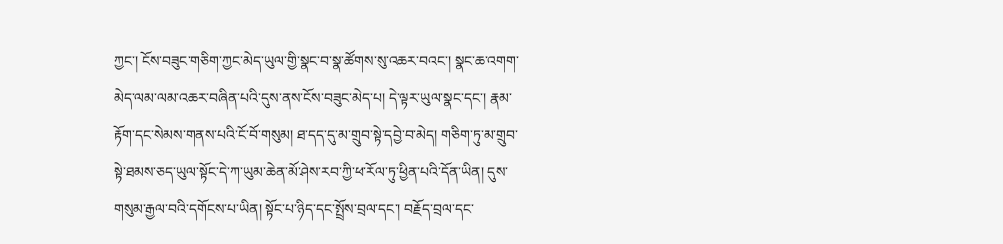ཀྱང་། ངོས་བཟུང་གཅིག་ཀྱང་མེད་ཡུལ་གྱི་སྣང་བ་སྣ་ཚོགས་སུ་འཆར་བའང་། སྣང་ཆ་འགག་མེད་ལམ་ལམ་འཆར་བཞིན་པའི་དུས་ནས་ངོས་བཟུང་མེད་པ། དེ་ལྟར་ཡུལ་སྣང་དང་། རྣམ་རྟོག་དང་སེམས་གནས་པའི་ངོ་བོ་གསུམ། ཐ་དད་དུ་མ་གྲུབ་སྟེ་དབྱེ་བ་མེད། གཅིག་ཏུ་མ་གྲུབ་སྟེ་ཐམས་ཅད་ཡུལ་སྟོང་དེ་ཀ་ཡུམ་ཆེན་མོ་ཤེས་རབ་ཀྱི་ཕ་རོལ་ཏུ་ཕྱིན་པའི་དོན་ཡིན། དུས་གསུམ་རྒྱལ་བའི་དགོངས་པ་ཡིན། སྟོང་པ་ཉིད་དང་སྤྲོས་བྲལ་དང་། བརྗོད་བྲལ་དང་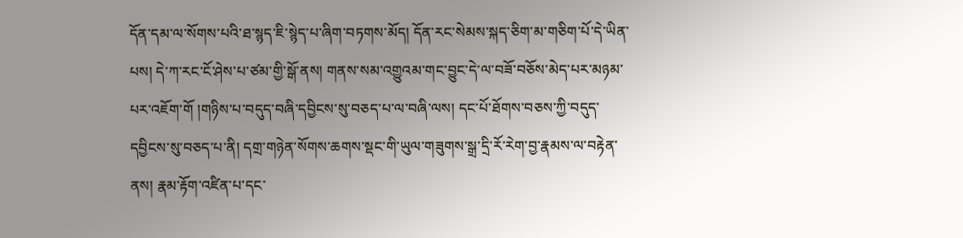དོན་དམ་ལ་སོགས་པའི་ཐ་སྙད་ཇི་སྙེད་པ་ཞིག་བཏགས་མོད། དོན་རང་སེམས་སྐད་ཅིག་མ་གཅིག་པོ་དེ་ཡིན་པས། དེ་ཀ་རང་ངོ་ཤེས་པ་ཙམ་གྱི་སྒོ་ནས། གནས་སམ་འགྱུའམ་གང་བྱུང་དེ་ལ་བཟོ་བཅོས་མེད་པར་མཉམ་པར་འཇོག་གོ །གཉིས་པ་བདུད་བཞི་དབྱིངས་སུ་བཅད་པ་ལ་བཞི་ལས། དང་པོ་ཐོགས་བཅས་ཀྱི་བདུད་དབྱིངས་སུ་བཅད་པ་ནི། དགྲ་གཉེན་སོགས་ཆགས་སྡང་གི་ཡུལ་གཟུགས་སྒྲ་དྲི་རོ་རེག་བྱ་རྣམས་ལ་བརྟེན་ནས། རྣམ་རྟོག་འཛིན་པ་དང་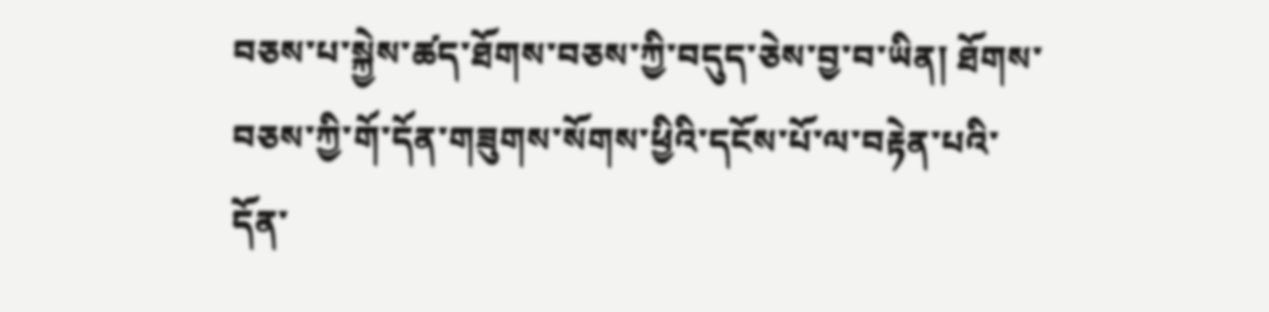བཅས་པ་སྐྱེས་ཚད་ཐོགས་བཅས་ཀྱི་བདུད་ཅེས་བྱ་བ་ཡིན། ཐོགས་བཅས་ཀྱི་གོ་དོན་གཟུགས་སོགས་ཕྱིའི་དངོས་པོ་ལ་བརྟེན་པའི་དོན་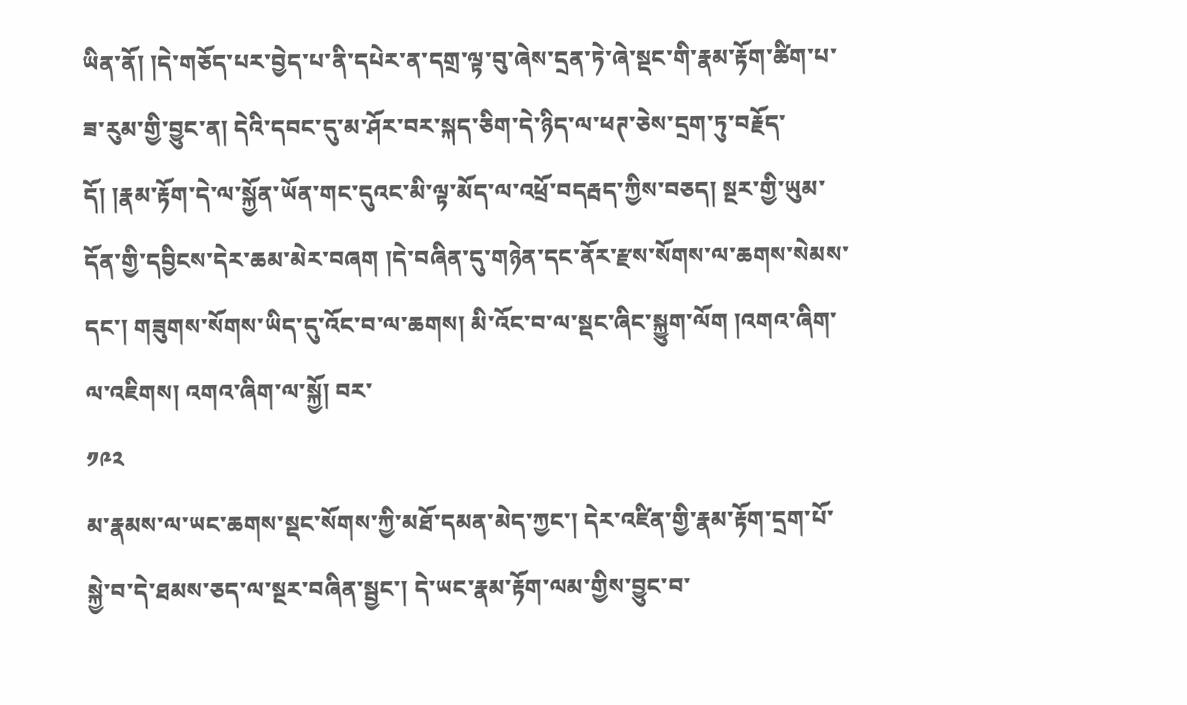ཡིན་ནོ། །དེ་གཅོད་པར་བྱེད་པ་ནི་དཔེར་ན་དགྲ་ལྟ་བུ་ཞེས་དྲན་ཏེ་ཞེ་སྡང་གི་རྣམ་རྟོག་ཚིག་པ་ཟ་རུམ་གྱི་བྱུང་ན། དེའི་དབང་དུ་མ་ཤོར་བར་སྐད་ཅིག་དེ་ཉིད་ལ་ཕཊ་ཅེས་དྲག་ཏུ་བརྗོད་དོ། །རྣམ་རྟོག་དེ་ལ་སྐྱོན་ཡོན་གང་དུའང་མི་ལྟ་མོད་ལ་འཕྲོ་བདརྦད་ཀྱིས་བཅད། སྔར་གྱི་ཡུམ་དོན་གྱི་དབྱིངས་དེར་ཆམ་མེར་བཞག །དེ་བཞིན་དུ་གཉེན་དང་ནོར་རྫས་སོགས་ལ་ཆགས་སེམས་དང་། གཟུགས་སོགས་ཡིད་དུ་འོང་བ་ལ་ཆགས། མི་འོང་བ་ལ་སྡང་ཞིང་སྐྱུག་ལོག །འགའ་ཞིག་ལ་འཇིགས། འགའ་ཞིག་ལ་སྐྱོ། བར་
༡༩༢
མ་རྣམས་ལ་ཡང་ཆགས་སྡང་སོགས་ཀྱི་མཐོ་དམན་མེད་ཀྱང་། དེར་འཛིན་གྱི་རྣམ་རྟོག་དྲག་པོ་སྐྱེ་བ་དེ་ཐམས་ཅད་ལ་སྔར་བཞིན་སྦྱང་། དེ་ཡང་རྣམ་རྟོག་ལམ་གྱིས་བྱུང་བ་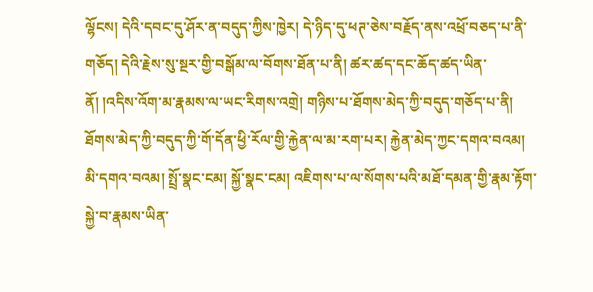ལྷོངས། དེའི་དབང་དུ་ཤོར་ན་བདུད་ཀྱིས་ཁྱེར། དེ་ཉིད་དུ་ཕཊ་ཅེས་བརྗོད་ནས་འཕྲོ་བཅད་པ་ནི་གཅོད། དེའི་རྗེས་སུ་སྔར་གྱི་བསྒོམ་ལ་བོགས་ཐོན་པ་ནི། ཚར་ཚད་དང་ཆོད་ཚད་ཡིན་ནོ། །འདིས་འོག་མ་རྣམས་ལ་ཡང་རིགས་འགྲེ། གཉིས་པ་ཐོགས་མེད་ཀྱི་བདུད་གཅོད་པ་ནི། ཐོགས་མེད་ཀྱི་བདུད་ཀྱི་གོ་དོན་ཕྱི་རོལ་གྱི་རྐྱེན་ལ་མ་རག་པར། རྐྱེན་མེད་ཀྱང་དགའ་བའམ། མི་དགའ་བའམ། སྤྲོ་སྣང་ངམ། སྐྱོ་སྣང་ངམ། འཇིགས་པ་ལ་སོགས་པའི་མཐོ་དམན་གྱི་རྣམ་རྟོག་སྐྱེ་བ་རྣམས་ཡིན་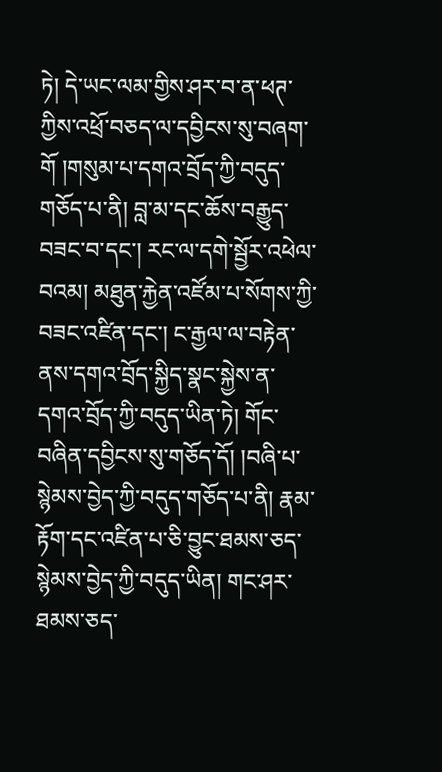ཏེ། དེ་ཡང་ལམ་གྱིས་ཤར་བ་ན་ཕཊ་ཀྱིས་འཕྲོ་བཅད་ལ་དབྱིངས་སུ་བཞག་གོ །གསུམ་པ་དགའ་བྲོད་ཀྱི་བདུད་གཅོད་པ་ནི། བླ་མ་དང་ཆོས་བརྒྱུད་བཟང་བ་དང་། རང་ལ་དགེ་སྦྱོར་འཕེལ་བའམ། མཐུན་རྐྱེན་འཛོམ་པ་སོགས་ཀྱི་བཟང་འཛིན་དང་། ང་རྒྱལ་ལ་བརྟེན་ནས་དགའ་བྲོད་སྐྱིད་སྣང་སྐྱེས་ན་དགའ་བྲོད་ཀྱི་བདུད་ཡིན་ཏེ། གོང་བཞིན་དབྱིངས་སུ་གཅོད་དོ། །བཞི་པ་སྙེམས་བྱེད་ཀྱི་བདུད་གཅོད་པ་ནི། རྣམ་རྟོག་དང་འཛིན་པ་ཅི་བྱུང་ཐམས་ཅད་སྙེམས་བྱེད་ཀྱི་བདུད་ཡིན། གང་ཤར་ཐམས་ཅད་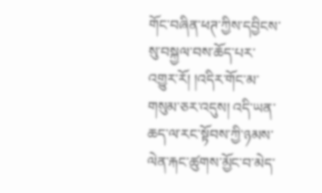གོང་བཞིན་ཕཊ་ཀྱིས་དབྱིངས་སུ་བསྐྱལ་བས་ཆོད་པར་འགྱུར་རོ། །འདིར་གོང་མ་གསུམ་ཅར་འདུས། འདི་ཡན་ཆད་ལ་རང་སྟོབས་ཀྱི་ཉམས་ལེན་རྐང་ཚུགས་མྱོང་བ་མེད་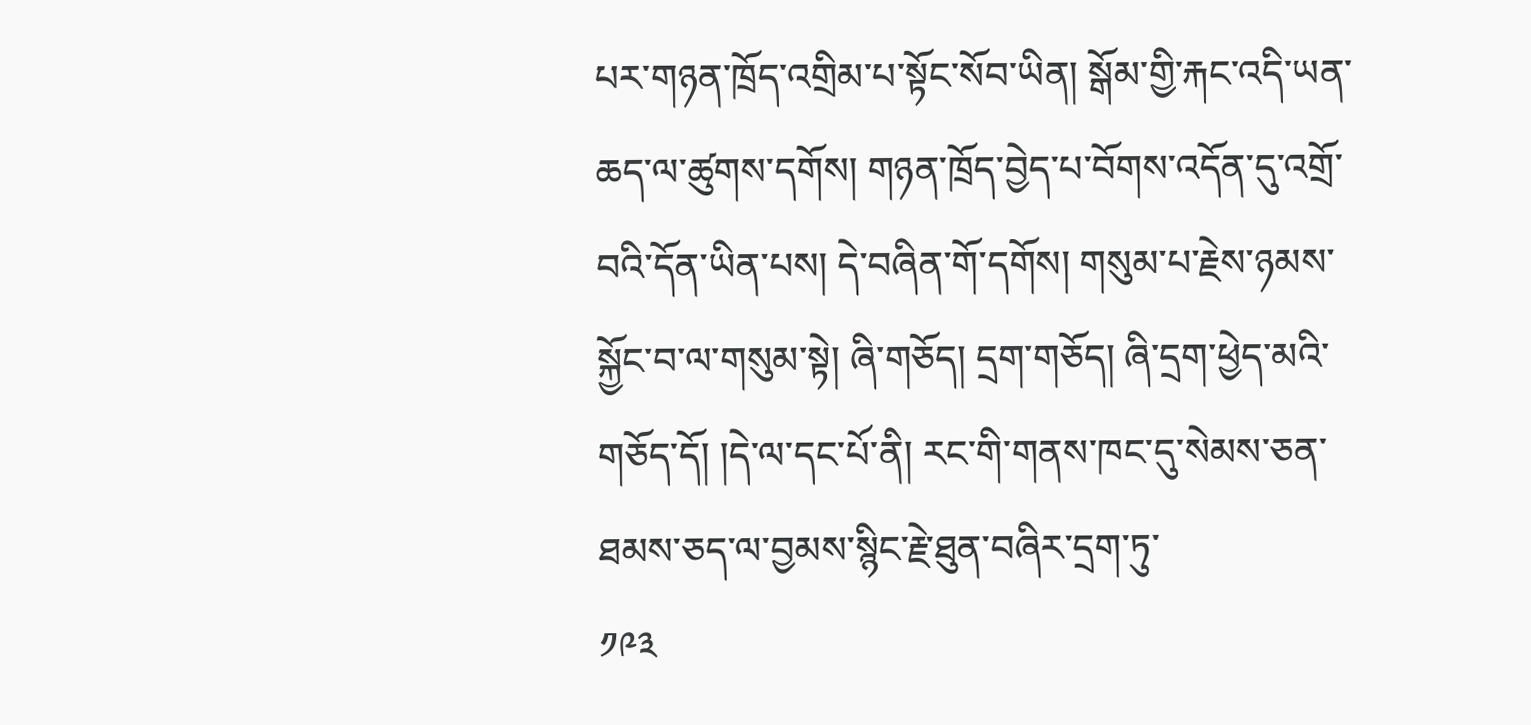པར་གཉན་ཁྲོད་འགྲིམ་པ་སྟོང་སོབ་ཡིན། སྒོམ་གྱི་རྐང་འདི་ཡན་ཆད་ལ་ཚུགས་དགོས། གཉན་ཁྲོད་བྱེད་པ་བོགས་འདོན་དུ་འགྲོ་བའི་དོན་ཡིན་པས། དེ་བཞིན་གོ་དགོས། གསུམ་པ་རྗེས་ཉམས་སྐྱོང་བ་ལ་གསུམ་སྟེ། ཞི་གཅོད། དྲག་གཅོད། ཞི་དྲག་ཕྱེད་མའི་གཅོད་དོ། །དེ་ལ་དང་པོ་ནི། རང་གི་གནས་ཁང་དུ་སེམས་ཅན་ཐམས་ཅད་ལ་བྱམས་སྙིང་རྗེ་ཐུན་བཞིར་དྲག་ཏུ་
༡༩༣